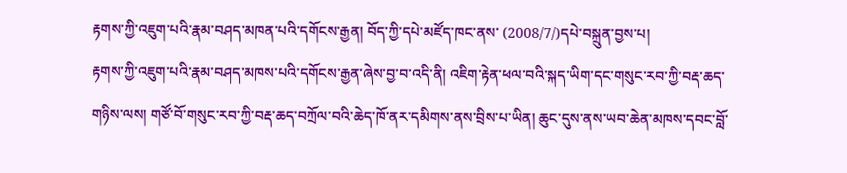རྟགས་ཀྱི་འཇུག་པའི་རྣམ་བཤད་མཁན་པའི་དགོངས་རྒྱན། བོད་ཀྱི་དཔེ་མཛོད་ཁང་ནས་ (2008/7/)དཔེ་བསྐྲུན་བྱས་པ།
རྟགས་ཀྱི་འཇུག་པའི་རྣམ་བཤད་མཁས་པའི་དགོངས་རྒྱན་ཞེས་བྱ་བ་འདི་ནི། འཇིག་རྟེན་ཕལ་བའི་སྐད་ཡིག་དང་གསུང་རབ་ཀྱི་བརྡ་ཆད་གཉིས་ལས། གཙོ་བོ་གསུང་རབ་ཀྱི་བརྡ་ཆད་བཀྲོལ་བའི་ཆེད་ཁོ་ནར་དམིགས་ནས་བྲིས་པ་ཡིན། ཆུང་དུས་ནས་ཡབ་ཆེན་མཁས་དབང་བློ་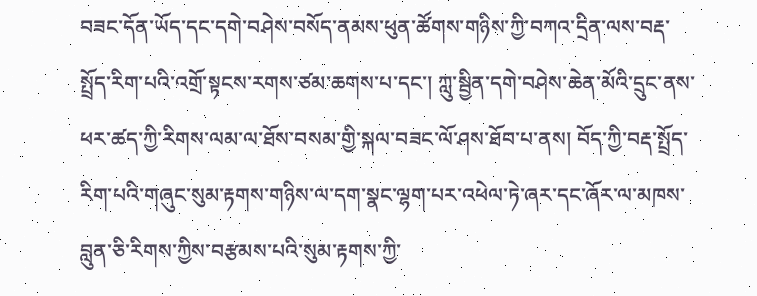བཟང་དོན་ཡོད་དང་དགེ་བཤེས་བསོད་ནམས་ཕུན་ཚོགས་གཉིས་ཀྱི་བཀའ་དྲིན་ལས་བརྡ་སྤྲོད་རིག་པའི་འགྲོ་སྟངས་རགས་ཙམ་ཆགས་པ་དང་། ཀླུ་སྦྱིན་དགེ་བཤེས་ཆེན་མོའི་དྲུང་ནས་ཕར་ཚད་ཀྱི་རིགས་ལམ་ལ་ཐོས་བསམ་གྱི་སྐལ་བཟང་ལོ་ཤས་ཐོབ་པ་ནས། བོད་ཀྱི་བརྡ་སྤྲོད་རིག་པའི་གཞུང་སུམ་རྟགས་གཉིས་ལ་དག་སྣང་ལྷག་པར་འཕེལ་ཏེ་ཞར་དང་ཞོར་ལ་མཁས་བླུན་ཅི་རིགས་ཀྱིས་བརྩམས་པའི་སུམ་རྟགས་ཀྱི་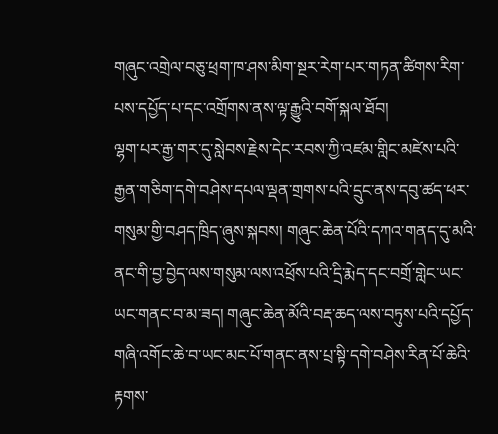གཞུང་འགྲེལ་བཅུ་ཕྲག་ཁ་ཤས་མིག་སྔར་རེག་པར་གཏན་ཚིགས་རིག་པས་དཔྱོད་པ་དང་འགྲོགས་ནས་ལྟ་རྒྱུའི་བགོ་སྐལ་ཐོབ།
ལྷག་པར་རྒྱ་གར་དུ་སླེབས་རྗེས་དེང་རབས་ཀྱི་འཛམ་གླིང་མཛེས་པའི་རྒྱན་གཅིག་དགེ་བཤེས་དཔལ་ལྡན་གྲགས་པའི་དྲུང་ནས་དབུ་ཚད་ཕར་གསུམ་གྱི་བཤད་ཁྲིད་ཞུས་སྐབས། གཞུང་ཆེན་པོའི་དཀའ་གནད་དུ་མའི་ནང་གི་བྱ་བྱེད་ལས་གསུམ་ལས་འཕྲོས་པའི་དྲི་རྨེད་དང་བགྲོ་གླེང་ཡང་ཡང་གནང་བ་མ་ཟད། གཞུང་ཆེན་མོའི་བརྡ་ཆད་ལས་བཏུས་པའི་དཔྱོད་གཞི་འགོང་ཆེ་བ་ཡང་མང་པོ་གནང་ནས་པྲ་སྟི་དགེ་བཤེས་རིན་པོ་ཆེའི་རྟགས་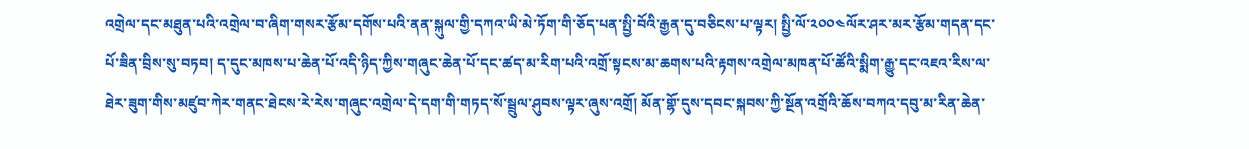འགྲེལ་དང་མཐུན་པའི་འགྲེལ་བ་ཞིག་གསར་རྩོམ་དགོས་པའི་ནན་སྐུལ་གྱི་དཀའ་ཡི་མེ་ཏོག་གི་ཅོད་པན་སྤྱི་བོའི་རྒྱན་དུ་བཅིངས་པ་ལྟར། སྤྱི་ལོ་༢༠༠༤ལོར་ཤར་མར་རྩོམ་གདན་དང་པོ་ཟིན་བྲིས་སུ་བཏབ། ད་དུང་མཁས་པ་ཆེན་པོ་འདི་ཉིད་ཀྱིས་གཞུང་ཆེན་པོ་དང་ཚད་མ་རིག་པའི་འགྲོ་སྟངས་མ་ཆགས་པའི་རྟགས་འགྲེལ་མཁན་པོ་ཚོའི་སྨིག་རྒྱུ་དང་འཇའ་རིས་ལ་ཐེར་ཟུག་གིས་མཛུབ་ཀེར་གནང་ཐེངས་རེ་རེས་གཞུང་འགྲེལ་དེ་དག་གི་གཏད་སོ་སྦྲུལ་ཤུབས་ལྟར་ཞུས་འགྲོ། མོན་གྷོ་དུས་དབང་སྐབས་ཀྱི་སྔོན་འགྲོའི་ཆོས་བཀའ་དབུ་མ་རིན་ཆེན་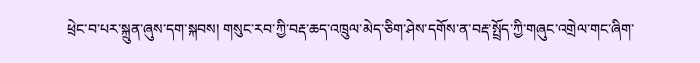ཕྲེང་བ་པར་སྐྲུན་ཞུས་དག་སྐབས། གསུང་རབ་ཀྱི་བརྡ་ཆད་འཁྲུལ་མེད་ཅིག་ཤེས་དགོས་ན་བརྡ་སྤྲོད་ཀྱི་གཞུང་འགྲེལ་གང་ཞིག་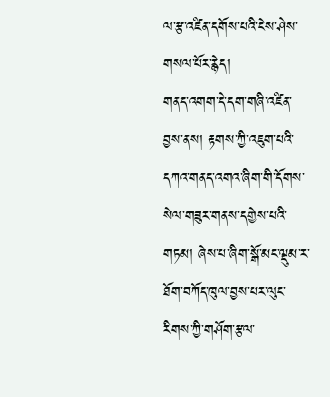ལ་རྩ་འཛིན་དགོས་པའི་ངེས་ཤེས་གསལ་པོར་རྙེད།
གནད་འགག་དེ་དག་གཞི་འཛིན་བྱས་ནས། རྟགས་ཀྱི་འཇུག་པའི་དཀའ་གནད་འགའ་ཞིག་གི་དོགས་སེལ་གཟུར་གནས་དགྱེས་པའི་གཏམ། ཞེས་པ་ཞིག་སྒོ་མང་ལྡུམ་ར་ཐོག་བཀོད་ཁུལ་བྱས་པར་ལུང་རིགས་ཀྱི་གཤོག་རྩལ་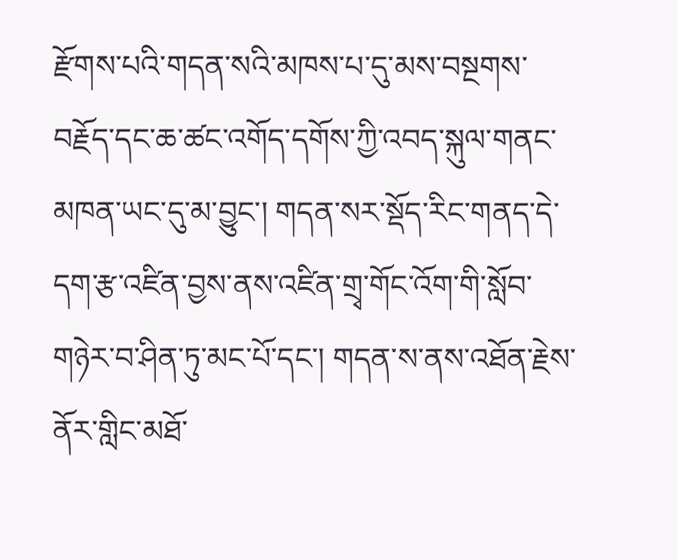རྫོགས་པའི་གདན་སའི་མཁས་པ་དུ་མས་བསྔགས་བརྗོད་དང་ཆ་ཚང་འགོད་དགོས་ཀྱི་འབད་སྐུལ་གནང་མཁན་ཡང་དུ་མ་བྱུང་། གདན་སར་སྡོད་རིང་གནད་དེ་དག་རྩ་འཛིན་བྱས་ནས་འཛིན་གྲྭ་གོང་འོག་གི་སློབ་གཉེར་བ་ཤིན་ཏུ་མང་པོ་དང་། གདན་ས་ནས་འཐོན་རྗེས་ནོར་གླིང་མཐོ་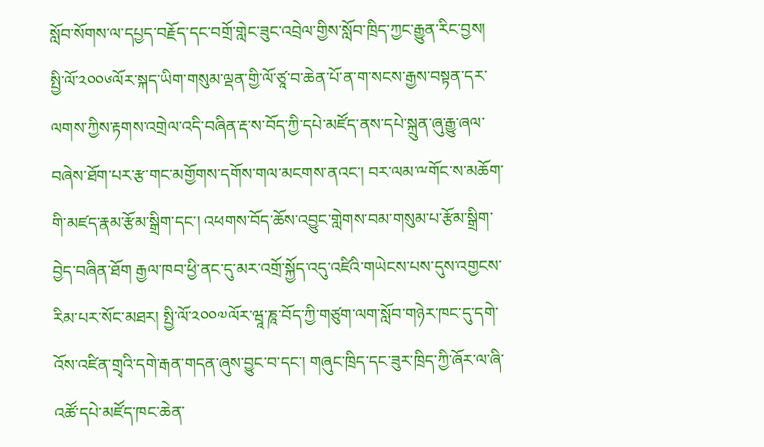སློབ་སོགས་ལ་དཔྱད་བརྗོད་དང་བགྲོ་གླེང་ཟུང་འབྲེལ་གྱིས་སློབ་ཁྲིད་ཀྱང་རྒྱུན་རིང་བྱས།
སྤྱི་ལོ་༢༠༠༦ལོར་སྐད་ཡིག་གསུམ་ལྡན་གྱི་ལོ་ཙཱ་བ་ཆེན་པོ་ན་ག་སངས་རྒྱས་བསྟན་དར་ལགས་ཀྱིས་རྟགས་འགྲེལ་འདི་བཞིན་རྡ་ས་བོད་ཀྱི་དཔེ་མཛོད་ནས་དཔེ་སྐྲུན་ཞུ་རྒྱུ་ཞལ་བཞེས་ཐོག་པར་རྩ་གང་མགྱོགས་དགོས་གལ་མངགས་ནའང་། བར་ལམ་ྋགོང་ས་མཆོག་གི་མཛད་རྣམ་རྩོམ་སྒྲིག་དང་། འཕགས་བོད་ཆོས་འབྱུང་གླེགས་བམ་གསུམ་པ་རྩོམ་སྒྲིག་བྱེད་བཞིན་ཐོག རྒྱལ་ཁབ་ཕྱི་ནང་དུ་མར་འགྲོ་སྐྱོད་འདུ་འཛིའི་གཡེངས་པས་དུས་འགྱངས་རིམ་པར་སོང་མཐར། སྤྱི་ལོ་༢༠༠༧ལོར་ཝཱ་ཎཱ་བོད་ཀྱི་གཙུག་ལག་སློབ་གཉེར་ཁང་དུ་དགེ་འོས་འཛིན་གྲྭའི་དགེ་རྒན་གདན་ཞུས་བྱུང་བ་དང་། གཞུང་ཁྲིད་དང་ཟུར་ཁྲིད་ཀྱི་ཞོར་ལ་ཞི་འཚོ་དཔེ་མཛོད་ཁང་ཆེན་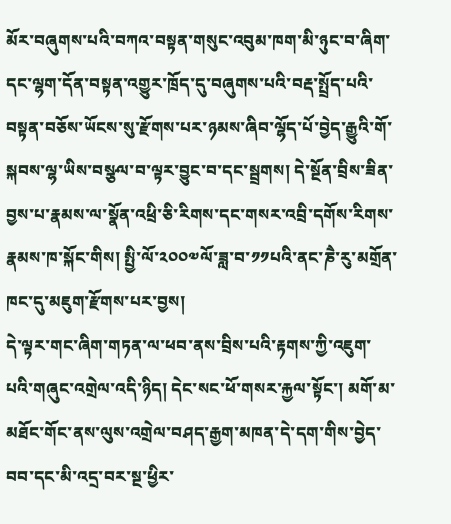མོར་བཞུགས་པའི་བཀའ་བསྟན་གསུང་འབུམ་ཁག་མི་ཉུང་བ་ཞིག་དང་ལྷག་དོན་བསྟན་འགྱུར་ཁྲོད་དུ་བཞུགས་པའི་བརྡ་སྤྲོད་པའི་བསྟན་བཅོས་ཡོངས་སུ་རྫོགས་པར་ཉམས་ཞིབ་ལྷོད་པོ་བྱེད་རྒྱུའི་གོ་སྐབས་ལྷ་ཡིས་བསྩལ་བ་ལྟར་བྱུང་བ་དང་སྦྲགས། དེ་སྔོན་བྲིས་ཟིན་བྱས་པ་རྣམས་ལ་སྣོན་འཕྲི་ཅི་རིགས་དང་གསར་འབྲི་དགོས་རིགས་རྣམས་ཁ་སྐོང་གིས། སྤྱི་ལོ་༢༠༠༧ལོ་ཟླ་བ་༡༡པའི་ནང་ཎཻ་རུ་མགྲོན་ཁང་དུ་མཇུག་རྫོགས་པར་བྱས།
དེ་ལྟར་གང་ཞིག་གཏན་ལ་ཕབ་ནས་བྲིས་པའི་རྟགས་ཀྱི་འཇུག་པའི་གཞུང་འགྲེལ་འདི་ཉིད། དེང་སང་ཕོ་གསར་རྐྱལ་སྟོང་། མགོ་མ་མཐོང་གོང་ནས་ལུས་འགྲེལ་བཤད་རྒྱག་མཁན་དེ་དག་གིས་བྱེད་བབ་དང་མི་འདྲ་བར་སྔ་ཕྱིར་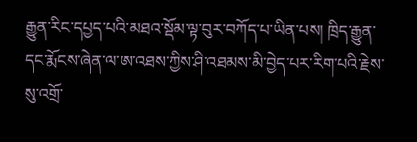རྒྱུན་རིང་དཔྱད་པའི་མཐའ་སྡོམ་ལྟ་བུར་བཀོད་པ་ཡིན་པས། ཁྲིད་རྒྱུན་དང་རྨོངས་ཞེན་ལ་ཨ་འཐས་ཀྱིས་ཤི་འཐམས་མི་བྱེད་པར་རིག་པའི་རྗེས་སུ་འགྲོ་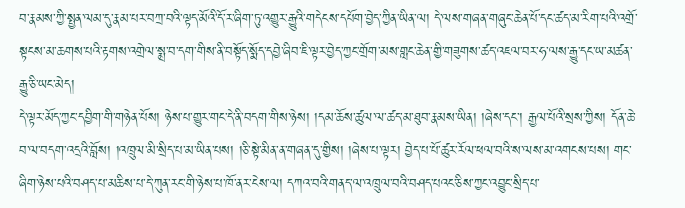བ་རྣམས་ཀྱི་སྤྱན་ལམ་དུ་རྣམ་པར་བཀྲ་བའི་ལྟད་མོའི་དོ་ར་ཞིག་ཏུ་འགྱུར་རྒྱུའི་གདེངས་དཔོག་བྱེད་ཀྱིན་ཡིན་ལ། དེ་ལས་གཞན་གཞུང་ཆེན་པོ་དང་ཚད་མ་རིག་པའི་འགྲོ་སྟངས་མ་ཆགས་པའི་རྟགས་འགྲེལ་སྨྲ་བ་དག་གིས་ནི་བསྟོད་སྨོད་དབྱེ་ཞིབ་ཇི་ལྟར་བྱེད་ཀྱང་གྲོག་མས་གླང་ཆེན་གྱི་གཟུགས་ཚད་འཇལ་བར་ཧ་ལས་རྒྱུ་དང་ཡ་མཚན་རྒྱུ་ཅི་ཡང་མེད།
དེ་ལྟར་མོད་ཀྱང་དབྱིག་གི་གཉེན་པོས། ཉེས་པ་གྱུར་གང་དེ་ནི་བདག་གིས་ཉེས། །དམ་ཆོས་ཚུལ་ལ་ཚད་མ་ཐུབ་རྣམས་ཡིན། །ཞེས་དང་། རྒྱལ་པོའི་སྲས་ཀྱིས། དོན་ཆེ་བ་ལ་བདག་འདྲའི་བློས། །འཁྲུལ་མི་སྲིད་པ་མ་ཡིན་པས། །ཅི་སྟེ་མིན་ན་གཞན་དུ་གྱིས། །ཞེས་པ་ལྟར། བྱེད་པ་པོ་ཚུར་རོལ་ཕལ་བའི་ས་ལས་མ་འགངས་པས། གང་ཞིག་ཉེས་པའི་བཤད་པ་མཆིས་པ་དེ་ཀུན་རང་གི་ཉེས་པ་ཁོ་ནར་ངེས་ལ། དཀའ་བའི་གནད་ལ་འཁྲུལ་བའི་བཤད་པའང་ཅིས་ཀྱང་འབྱུང་སྲིད་པ་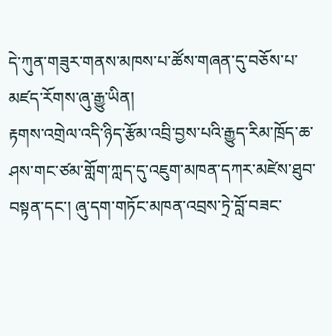དེ་ཀུན་གཟུར་གནས་མཁས་པ་ཚོས་གཞན་དུ་བཅོས་པ་མཛད་རོགས་ཞུ་རྒྱུ་ཡིན།
རྟགས་འགྲེལ་འདི་ཉིད་རྩོམ་འབྲི་བྱས་པའི་རྒྱུད་རིམ་ཁྲོད་ཆ་ཤས་གང་ཙམ་གློག་ཀླད་དུ་འཇུག་མཁན་དཀར་མཛེས་ཐུབ་བསྟན་དང་། ཞུ་དག་གཏོང་མཁན་འབྲས་ཏྲེ་བློ་བཟང་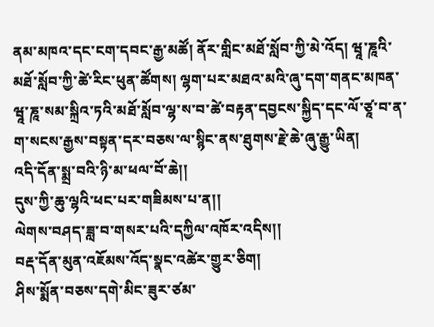ནམ་མཁའ་དང་ངག་དབང་རྒྱ་མཚོ། ནོར་གླིང་མཐོ་སློབ་ཀྱི་མེ་འོད། ཝཱ་ཎཱའི་མཐོ་སློབ་ཀྱི་ཚེ་རིང་ཕུན་ཚོགས། ལྷག་པར་མཐའ་མའི་ཞུ་དག་གནང་མཁན་ཝཱ་ཎཱ་སམ་སྐྲིའ་ཏའི་མཐོ་སློབ་ལྷ་ས་བ་ཚེ་བརྟན་དབྱངས་སྐྱིད་དང་ལོ་ཙཱ་བ་ན་ག་སངས་རྒྱས་བསྟན་དར་བཅས་ལ་སྙིང་ནས་ཐུགས་རྗེ་ཆེ་ཞུ་རྒྱུ་ཡིན།
འདི་དོན་སྨྲ་བའི་ཉི་མ་ཕལ་བོ་ཆེ།།
དུས་ཀྱི་ཆུ་ལྷའི་ཕང་པར་གཟིམས་པ་ན།།
ལེགས་བཤད་ཟླ་བ་གསར་པའི་དཀྱིལ་འཁོར་འདིས།།
བརྡ་དོན་མུན་འཇོམས་འོད་སྣང་འཚེར་གྱུར་ཅིག།
ཤིས་སྨོན་བཅས་དགེ་མིང་ཟུར་ཙམ་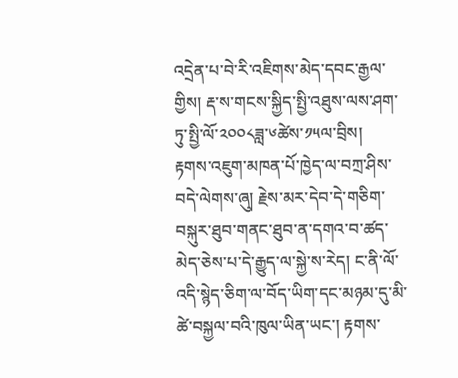འདྲེན་པ་བེ་རི་འཇིགས་མེད་དབང་རྒྱལ་གྱིས། རྡ་ས་གངས་སྐྱིད་སྤྱི་འཐུས་ལས་ཤག་ཏུ་སྤྱི་ལོ་༢༠༠༨ཟླ་༦ཚེས་༡༥ལ་བྲིས།
རྟགས་འཇུག་མཁན་པོ་ཁྱེད་ལ་བཀྲ་ཤིས་བདེ་ལེགས་ཞུ། རྗེས་མར་དེབ་དེ་གཅིག་བསྐུར་ཐུབ་གནང་ཐུབ་ན་དགའ་བ་ཚད་མེད་ཅེས་པ་དེ་རྒྱུད་ལ་སྐྱེ་ས་རེད། ང་ནི་ལོ་འདི་སྙེད་ཅིག་ལ་བོད་ཡིག་དང་མཉམ་དུ་མི་ཚེ་བསྐྱལ་བའི་ཁུལ་ཡིན་ཡང་། རྟགས་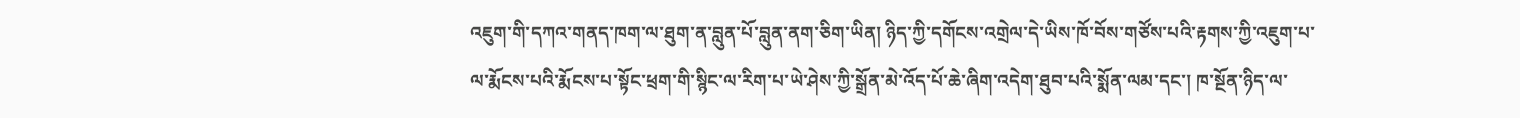འཇུག་གི་དཀའ་གནད་ཁག་ལ་ཐུག་ན་བླུན་པོ་བླུན་ནག་ཅིག་ཡིན། ཉིད་ཀྱི་དགོངས་འགྲེལ་དེ་ཡིས་ཁོ་བོས་གཙོས་པའི་རྟགས་ཀྱི་འཇུག་པ་ལ་རྨོངས་པའི་རྨོངས་པ་སྟོང་ཕྲག་གི་སྙིང་ལ་རིག་པ་ཡེ་ཤེས་ཀྱི་སྒྲོན་མེ་འོད་པོ་ཆེ་ཞིག་འདེག་ཐུབ་པའི་སྨོན་ལམ་དང་། ཁ་སྔོན་ཉིད་ལ་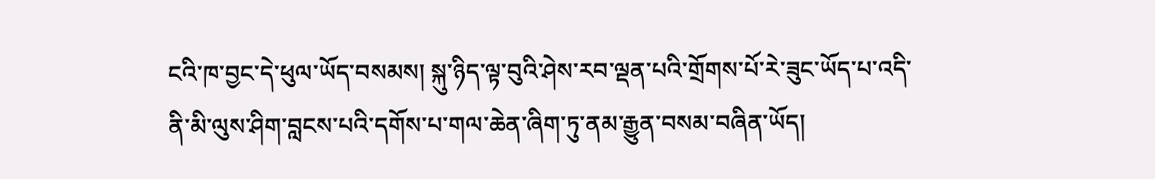ངའི་ཁ་བྱང་དེ་ཕུལ་ཡོད་བསམས། སྐུ་ཉིད་ལྟ་བུའི་ཤེས་རབ་ལྡན་པའི་གྲོགས་པོ་རེ་ཟུང་ཡོད་པ་འདི་ནི་མི་ལུས་ཤིག་བླངས་པའི་དགོས་པ་གལ་ཆེན་ཞིག་ཏུ་ནམ་རྒྱུན་བསམ་བཞིན་ཡོད།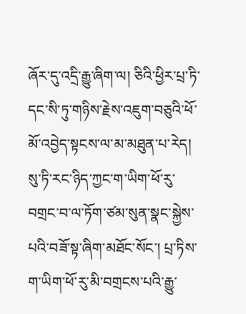ཞོར་དུ་འདྲི་རྒྱུ་ཞིག་ལ། ཅིའི་ཕྱིར་པྲ་ཏི་དང་སི་ཏུ་གཉིས་རྗེས་འཇུག་བཅུའི་ཕོ་མོ་འབྱེད་སྟངས་ལ་མ་མཐུན་པ་རེད། སུ་ཏི་རང་ཉིད་ཀྱང་ག་ཡིག་ཕོ་རུ་བགྲང་བ་ལ་ཏོག་ཙམ་སུན་སྣང་སྐྱེས་པའི་བཟོ་སྟ་ཞིག་མཐོང་སོང་། པྲ་ཏིས་ག་ཡིག་ཕོ་རུ་མི་བགྲངས་པའི་རྒྱུ་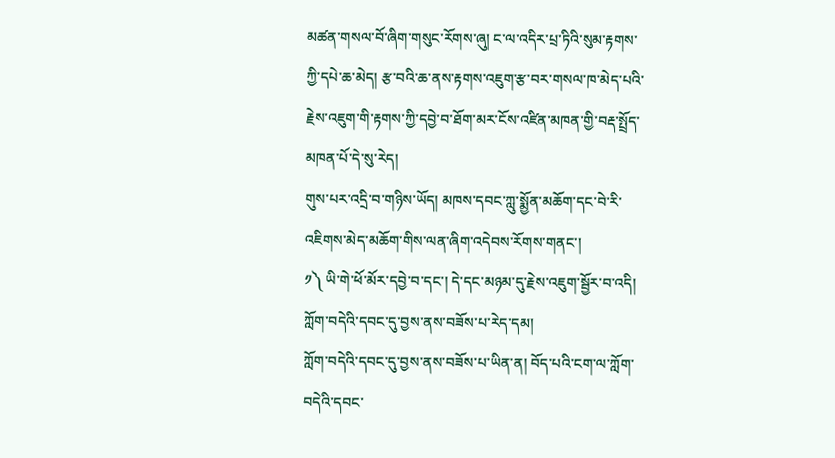མཚན་གསལ་བོ་ཞིག་གསུང་རོགས་ཞུ། ང་ལ་འདིར་པྲ་ཏིའི་སུམ་རྟགས་ཀྱི་དཔེ་ཆ་མེད། རྩ་བའི་ཆ་ནས་རྟགས་འཇུག་རྩ་བར་གསལ་ཁ་མེད་པའི་རྗེས་འཇུག་གི་རྟགས་ཀྱི་དབྱེ་བ་ཐོག་མར་ངོས་འཛིན་མཁན་གྱི་བརྡ་སྤྲོད་མཁན་པོ་དེ་སུ་རེད།
གུས་པར་འདྲི་བ་གཉིས་ཡོད། མཁས་དབང་ཀླུ་སྨྱོན་མཆོག་དང་བེ་རི་འཇིགས་མེད་མཆོག་གིས་ལན་ཞིག་འདེབས་རོགས་གནང་།
༡༽ ཡི་གེ་ཕོ་མོར་དབྱེ་བ་དང་། དེ་དང་མཉམ་དུ་རྗེས་འཇུག་སྦྱོར་བ་འདི། ཀློག་བདེའི་དབང་དུ་བྱས་ནས་བཟོས་པ་རེད་དམ།
ཀློག་བདེའི་དབང་དུ་བྱས་ནས་བཟོས་པ་ཡིན་ན། བོད་པའི་ངག་ལ་ཀློག་བདེའི་དབང་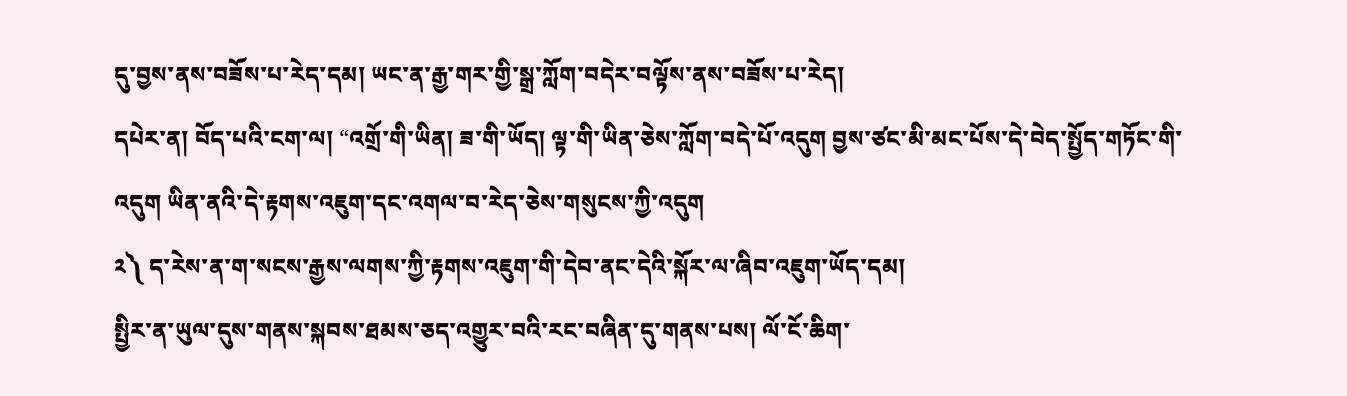དུ་བྱས་ནས་བཟོས་པ་རེད་དམ། ཡང་ན་རྒྱ་གར་གྱི་སྒྲ་ཀློག་བདེར་བལྟོས་ནས་བཟོས་པ་རེད།
དཔེར་ན། བོད་པའི་ངག་ལ། “འགྲོ་གི་ཡིན། ཟ་གི་ཡོད། ལྟ་གི་ཡིན་ཅེས་ཀློག་བདེ་པོ་འདུག བྱས་ཙང་མི་མང་པོས་དེ་བེད་སྤྱོད་གཏོང་གི་འདུག ཡིན་ནའི་དེ་རྟགས་འཇུག་དང་འགལ་བ་རེད་ཅེས་གསུངས་ཀྱི་འདུག
༢༽ ད་རེས་ན་ག་སངས་རྒྱས་ལགས་ཀྱི་རྟགས་འཇུག་གི་དེབ་ནང་དེའི་སྐོར་ལ་ཞིབ་འཇུག་ཡོད་དམ།
སྤྱིར་ན་ཡུལ་དུས་གནས་སྐབས་ཐམས་ཅད་འགྱུར་བའི་རང་བཞིན་དུ་གནས་པས། ལོ་ངོ་ཆིག་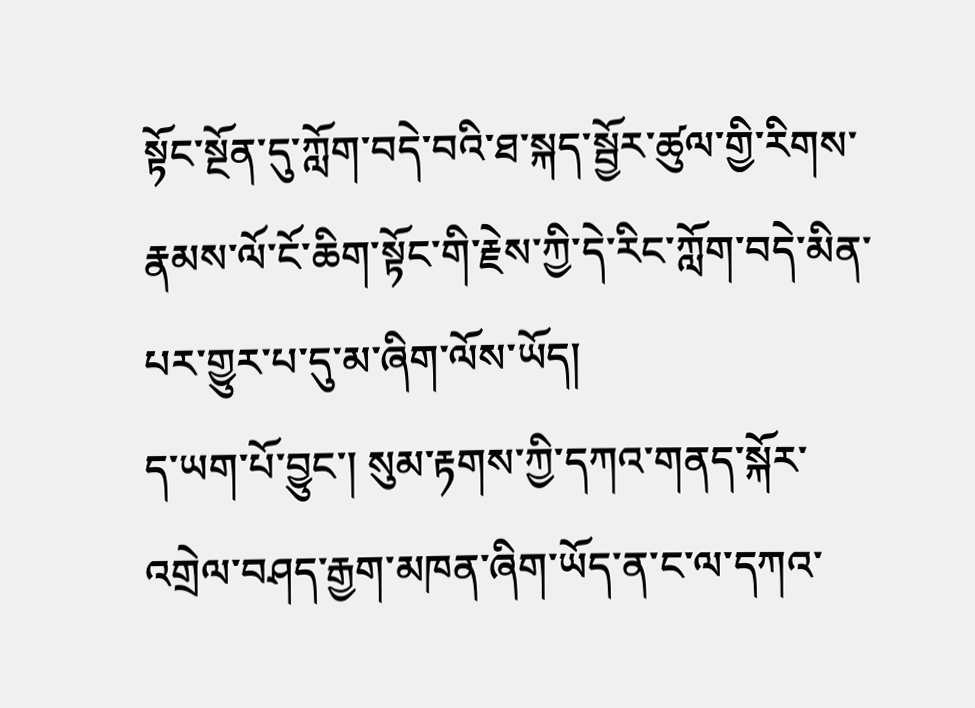སྟོང་སྔོན་དུ་ཀློག་བདེ་བའི་ཐ་སྐད་སྦྱོར་ཚུལ་གྱི་རིགས་རྣམས་ལོ་ངོ་ཆིག་སྟོང་གི་རྗེས་ཀྱི་དེ་རིང་ཀློག་བདེ་མིན་པར་གྱུར་པ་དུ་མ་ཞིག་ལོས་ཡོད།
ད་ཡག་པོ་བྱུང་། སུམ་རྟགས་ཀྱི་དཀའ་གནད་སྐོར་འགྲེལ་བཤད་རྒྱག་མཁན་ཞིག་ཡོད་ན་ང་ལ་དཀའ་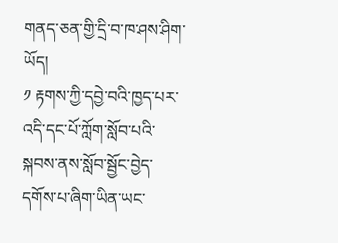གནད་ཅན་གྱི་དྲི་བ་ཁ་ཤས་ཤིག་ཡོད།
༡ རྟགས་ཀྱི་དབྱེ་བའི་ཁྱད་པར་འདི་དང་པོ་ཀློག་སློབ་པའི་སྐབས་ནས་སློབ་སྦྱོང་བྱེད་དགོས་པ་ཞིག་ཡིན་ཡང་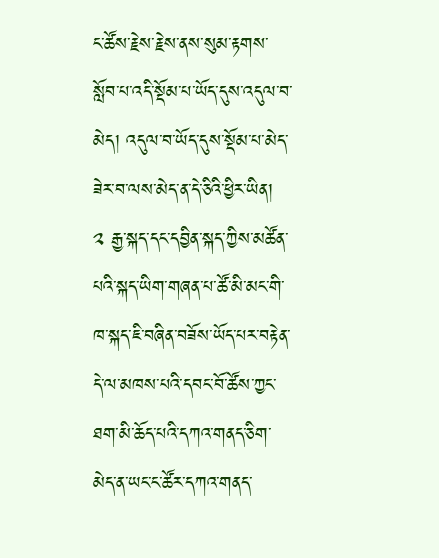ང་ཚོས་རྗེས་རྗེས་ནས་སུམ་རྟགས་སློབ་པ་འདི་སྡོམ་པ་ཡོད་དུས་འདུལ་བ་མེད། འདུལ་བ་ཡོད་དུས་སྡོམ་པ་མེད་ཟེར་བ་ལས་མེད་ན་དེ་ཅིའི་ཕྱིར་ཡིན།
༢ རྒྱ་སྐད་དང་དབྱིན་སྐད་ཀྱིས་མཚོན་པའི་སྐད་ཡིག་གཞན་པ་ཚོ་མི་མང་གི་ཁ་སྐད་ཇི་བཞིན་བཟོས་ཡོད་པར་བརྟེན་དེ་ལ་མཁས་པའི་དབང་བོ་ཚོས་ཀྱང་ཐག་མི་ཆོད་པའི་དཀའ་གནད་ཅིག་མེད་ན་ཡང་ང་ཚོར་དཀའ་གནད་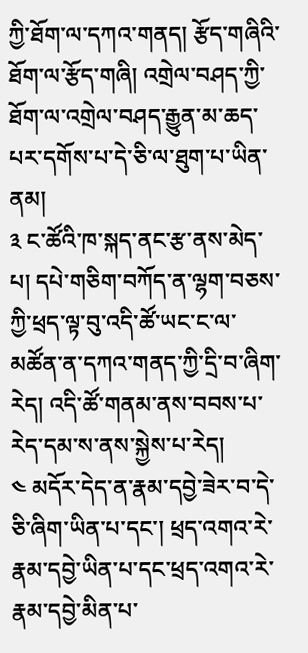ཀྱི་ཐོག་ལ་དཀའ་གནད། རྩོད་གཞིའི་ཐོག་ལ་རྩོད་གཞི། འགྲེལ་བཤད་ཀྱི་ཐོག་ལ་འགྲེལ་བཤད་རྒྱུན་མ་ཆད་པར་དགོས་པ་དེ་ཅི་ལ་ཐུག་པ་ཡིན་ནམ།
༣ ང་ཚོའི་ཁ་སྐད་ནང་རྩ་ནས་མེད་པ། དཔེ་གཅིག་བཀོད་ན་ལྷག་བཅས་ཀྱི་ཕྲད་ལྟ་བུ་འདི་ཚོ་ཡང་ང་ལ་མཚོན་ན་དཀའ་གནད་ཀྱི་དྲི་བ་ཞིག་རེད། འདི་ཚོ་གནམ་ནས་བབས་པ་རེད་དམ་ས་ནས་སྐྱེས་པ་རེད།
༤ མདོར་དེད་ན་རྣམ་དབྱེ་ཟེར་བ་དེ་ཅི་ཞིག་ཡིན་པ་དང་། ཕྲད་འགའ་རེ་རྣམ་དབྱེ་ཡིན་པ་དང་ཕྲད་འགའ་རེ་རྣམ་དབྱེ་མིན་པ་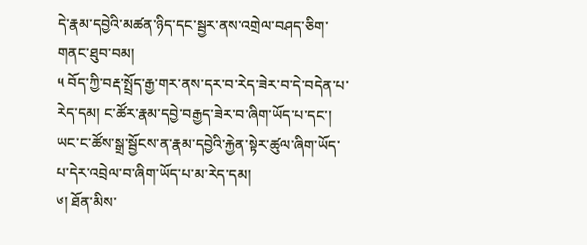དེ་རྣམ་དབྱེའི་མཚན་ཉིད་དང་སྦྱར་ནས་འགྲེལ་བཤད་ཅིག་གནང་ཐུབ་བམ།
༥ བོད་ཀྱི་བརྡ་སྤྲོད་རྒྱ་གར་ནས་དར་བ་རེད་ཟེར་བ་དེ་བདེན་པ་རེད་དམ། ང་ཚོར་རྣམ་དབྱེ་བརྒྱད་ཟེར་བ་ཞིག་ཡོད་པ་དང་། ཡང་ང་ཚོས་སྒྲ་སྦྱོངས་ན་རྣམ་དབྱེའི་རྐྱེན་སྟེར་ཚུལ་ཞིག་ཡོད་པ་དེར་འབྲེལ་བ་ཞིག་ཡོད་པ་མ་རེད་དམ།
༦། ཐོན་མིས་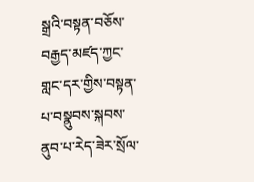སྒྲའི་བསྟན་བཅོས་བརྒྱད་མཛད་ཀྱང་གླང་དར་གྱིས་བསྟན་པ་བསྣུབས་སྐབས་ནུབ་པ་རེད་ཟེར་སྲོལ་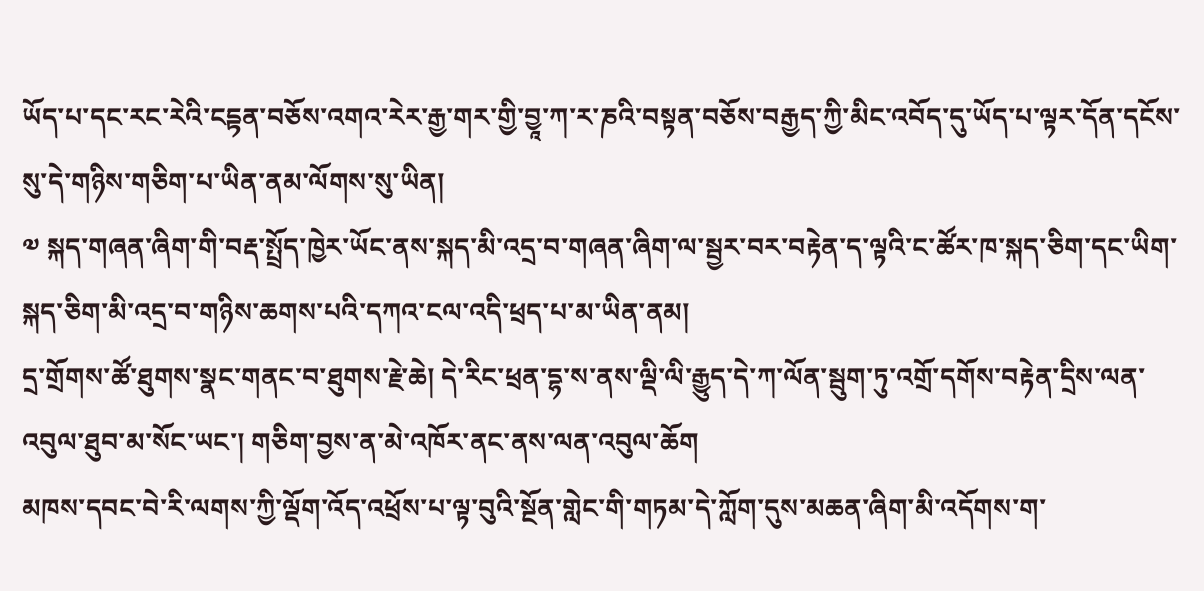ཡོད་པ་དང་རང་རེའི་ངདྟན་བཅོས་འགའ་རེར་རྒྱ་གར་གྱི་བྱཱ་ཀ་ར་ཎའི་བསྟན་བཅོས་བརྒྱད་ཀྱི་མིང་འབོད་དུ་ཡོད་པ་ལྟར་དོན་དངོས་སུ་དེ་གཉིས་གཅིག་པ་ཡིན་ནམ་ལོགས་སུ་ཡིན།
༧ སྐད་གཞན་ཞིག་གི་བརྡ་སྤྲོད་ཁྱེར་ཡོང་ནས་སྐད་མི་འདྲ་བ་གཞན་ཞིག་ལ་སྦྱར་བར་བརྟེན་ད་ལྟའི་ང་ཚོར་ཁ་སྐད་ཅིག་དང་ཡིག་སྐད་ཅིག་མི་འདྲ་བ་གཉིས་ཆགས་པའི་དཀའ་ངལ་འདི་ཕྲད་པ་མ་ཡིན་ནམ།
དྲ་གྲོགས་ཚོ་ཐུགས་སྣང་གནང་བ་ཐུགས་རྗེ་ཆེ། དེ་རིང་ཕྲན་དྷ་ས་ནས་ལྡི་ལི་རྒྱུད་དེ་ཀ་ལོན་སྦུག་ཏུ་འགྲོ་དགོས་བརྟེན་དྲིས་ལན་འབུལ་ཐུབ་མ་སོང་ཡང་། གཅིག་བྱས་ན་མེ་འཁོར་ནང་ནས་ལན་འབུལ་ཆོག
མཁས་དབང་བེ་རི་ལགས་ཀྱི་ལྡོག་འོད་འཕྲོས་པ་ལྟ་བུའི་སྔོན་གླེང་གི་གཏམ་དེ་ཀློག་དུས་མཆན་ཞིག་མི་འདོགས་ག་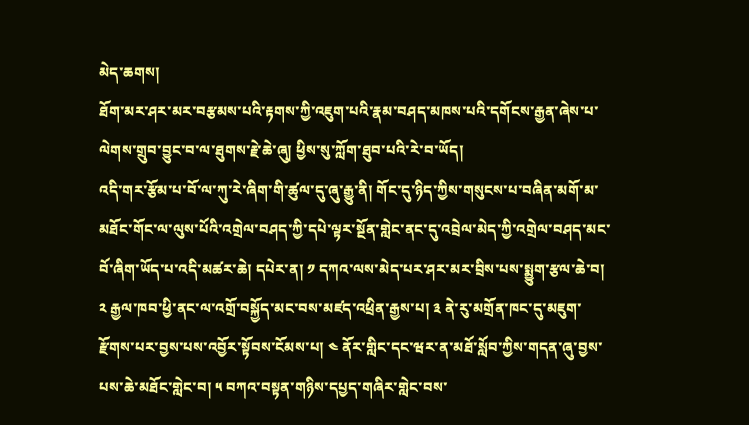མེད་ཆགས།
ཐོག་མར་ཤར་མར་བརྩམས་པའི་རྟགས་ཀྱི་འཇུག་པའི་རྣམ་བཤད་མཁས་པའི་དགོངས་རྒྱན་ཞེས་པ་ལེགས་གྲུབ་བྱུང་བ་ལ་ཐུགས་རྗེ་ཆེ་ཞུ། ཕྱིས་སུ་ཀློག་ཐུབ་པའི་རེ་བ་ཡོད།
འདི་གར་རྩོམ་པ་བོ་ལ་ཀུ་རེ་ཞིག་གི་ཚུལ་དུ་ཞུ་རྒྱུ་ནི། གོང་དུ་ཉིད་ཀྱིས་གསུངས་པ་བཞིན་མགོ་མ་མཐོང་གོང་ལ་ལུས་པོའི་འགྲེལ་བཤད་ཀྱི་དཔེ་ལྟར་སྔོན་གླེང་ནང་དུ་འབྲེལ་མེད་ཀྱི་འགྲེལ་བཤད་མང་བོ་ཞིག་ཡོད་པ་འདི་མཚར་ཆེ། དཔེར་ན། ༡ དཀའ་ལས་མེད་པར་ཤར་མར་བྲིས་པས་སྨྱུག་རྩལ་ཆེ་བ། ༢ རྒྱལ་ཁབ་ཕྱི་ནང་ལ་འགྲོ་བསྐྱོད་མང་བས་མཛད་འཕྲིན་རྒྱས་པ། ༣ ནེ་རུ་མགྲོན་ཁང་དུ་མཇུག་རྫོགས་པར་བྱས་པས་འབྱོར་སྟོབས་ངོམས་པ། ༤ ནོར་གླིང་དང་ཝར་ན་མཐོ་སློབ་ཀྱིས་གདན་ཞུ་བྱས་པས་ཆེ་མཐོང་གླེང་བ། ༥ བཀའ་བསྟན་གཉིས་དཔྱད་གཞིར་གླེང་བས་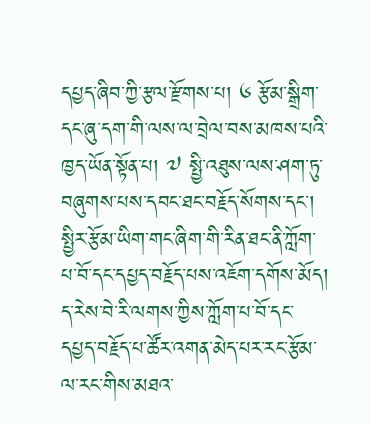དཔྱད་ཞིབ་ཀྱི་རྩལ་རྫོགས་པ། ༦ རྩོམ་སྒྲིག་དང་ཞུ་དག་གི་ལས་ལ་བྲེལ་བས་མཁས་པའི་ཁྱད་ཡོན་སྟོན་པ། ༧ སྤྱི་འཐུས་ལས་ཤག་ཏུ་བཞུགས་པས་དབང་ཐང་བརྗོད་སོགས་དང་།
སྤྱིར་རྩོམ་ཡིག་གང་ཞིག་གི་རིན་ཐང་ནི་ཀློག་པ་བོ་དང་དཔྱད་བརྗོད་པས་འཇོག་དགོས་མོད། ད་རེས་བེ་རི་ལགས་ཀྱིས་ཀློག་པ་བོ་དང་དཔྱད་བརྗོད་པ་ཚོར་འགན་མེད་པར་རང་རྩོམ་ལ་རང་གིས་མཐའ་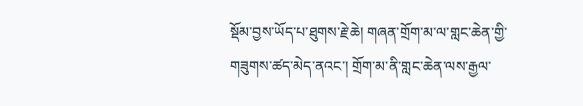སྡོམ་བྱས་ཡོད་པ་ཐུགས་རྗེ་ཆེ། གཞན་གྲོག་མ་ལ་གླང་ཆེན་གྱི་གཟུགས་ཚད་མེད་ནའང་། གྲོག་མ་ནི་གླང་ཆེན་ལས་རྒྱལ་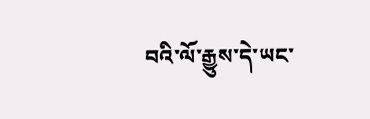བའི་ལོ་རྒྱུས་དེ་ཡང་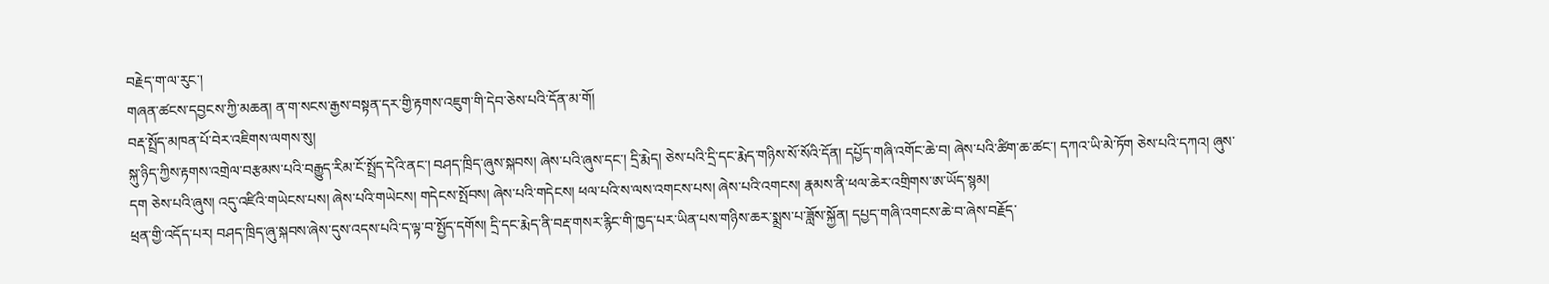བརྗེད་ག་ལ་རུང་།
གཞན་ཚངས་དབྱངས་ཀྱི་མཆན། ན་ག་སངས་རྒྱས་བསྟན་དར་གྱི་རྟགས་འཇུག་གི་དེབ་ཅེས་པའི་དོན་མ་གོ།
བརྡ་སྤྲོད་མཁན་པོ་བེར་འཇིགས་ལགས་སུ།
སྐུ་ཉིད་ཀྱིས་རྟགས་འགྲེལ་བརྩམས་པའི་བརྒྱུད་རིམ་ངོ་སྤྲོད་དེའི་ནང་། བཤད་ཁྲིད་ཞུས་སྐབས། ཞེས་པའི་ཞུས་དང་། དྲི་རྨེད། ཅེས་པའི་དྲི་དང་རྨེད་གཉིས་སོ་སོའི་དོན། དཔྱོད་གཞི་འགོང་ཆེ་བ། ཞེས་པའི་ཚིག་ཆ་ཚང་། དཀའ་ཡི་མེ་ཏོག ཅེས་པའི་དཀའ། ཞུས་དག ཅེས་པའི་ཞུས། འདུ་འཛིའི་གཡེངས་པས། ཞེས་པའི་གཡེངས། གདེངས་སྤོབས། ཞེས་པའི་གདེངས། ཕལ་པའི་ས་ལས་འགངས་པས། ཞེས་པའི་འགངས། རྣམས་ནི་ཕལ་ཆེར་འགྲིགས་ཨ་ཡོད་སྙམ།
ཕྲན་གྱི་འདོད་པར། བཤད་ཁྲིད་ཞུ་སྐབས་ཞེས་དུས་འདས་པའི་ད་ལྟ་བ་སྤྱོད་དགོས། དྲི་དང་རྨེད་ནི་བརྡ་གསར་རྙིང་གི་ཁྱད་པར་ཡིན་པས་གཉིས་ཆར་སྨྲས་པ་ཟློས་སྐྱོན། དཔྱད་གཞི་འགངས་ཆེ་བ་ཞེས་བརྗོད་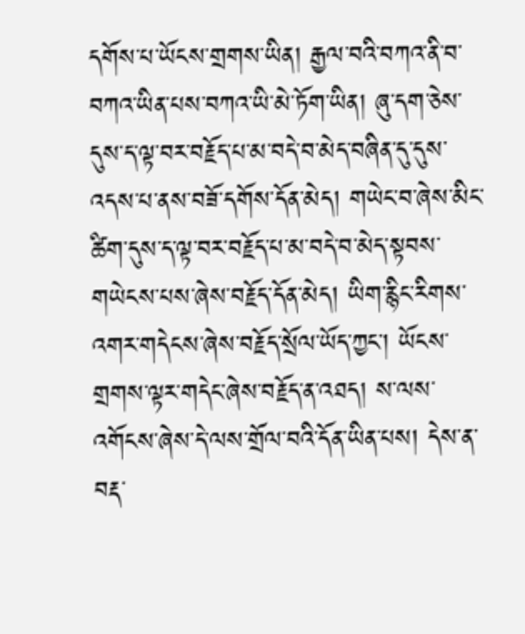དགོས་པ་ཡོངས་གྲགས་ཡིན། རྒྱལ་བའི་བཀའ་ནི་བ་བཀའ་ཡིན་པས་བཀའ་ཡི་མེ་ཏོག་ཡིན། ཞུ་དག་ཅེས་དུས་ད་ལྟ་བར་བརྗོད་པ་མ་བདེ་བ་མེད་བཞིན་དུ་དུས་འདས་པ་ནས་བཟོ་དགོས་དོན་མེད། གཡེང་བ་ཞེས་མིང་ཚིག་དུས་ད་ལྟ་བར་བརྗོད་པ་མ་བདེ་བ་མེད་སྟབས་གཡེངས་པས་ཞེས་བརྗོད་དོན་མེད། ཡིག་རྙིང་རིགས་འགར་གདེངས་ཞེས་བརྗོད་སྲོལ་ཡོད་ཀྱང་། ཡོངས་གྲགས་ལྟར་གདེང་ཞེས་བརྗོད་ན་འཐད། ས་ལས་འགོངས་ཞེས་དེ་ལས་གྲོལ་བའི་དོན་ཡིན་པས། དེས་ན་བརྡ་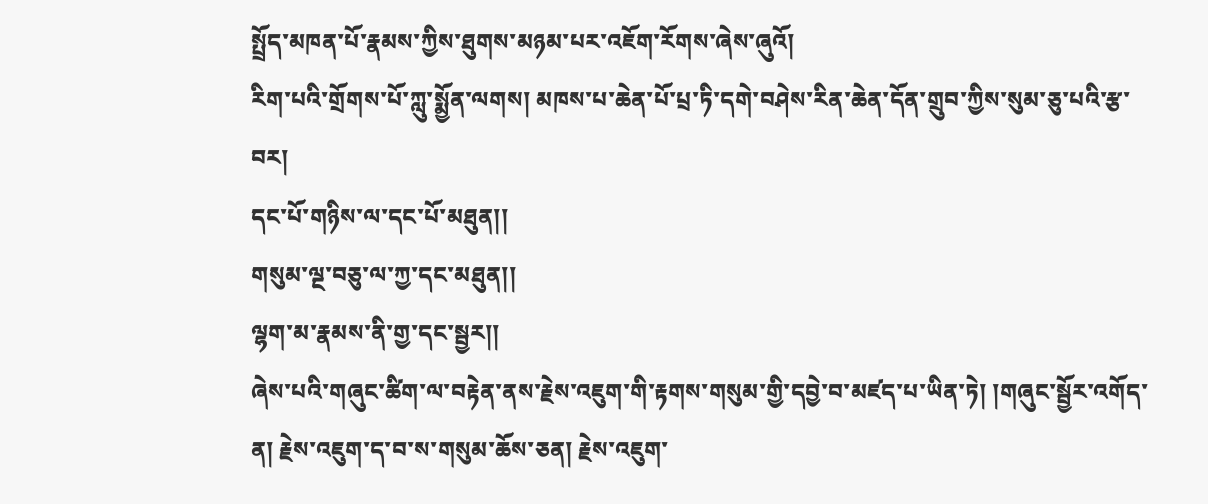སྤྲོད་མཁན་པོ་རྣམས་ཀྱིས་ཐུགས་མཉམ་པར་འཇོག་རོགས་ཞེས་ཞུའོ།
རིག་པའི་གྲོགས་པོ་ཀླུ་སྨྱོན་ལགས། མཁས་པ་ཆེན་པོ་པྲ་ཏི་དགེ་བཤེས་རིན་ཆེན་དོན་གྲུབ་ཀྱིས་སུམ་ཅུ་པའི་རྩ་བར།
དང་པོ་གཉིས་ལ་དང་པོ་མཐུན།།
གསུམ་ལྔ་བཅུ་ལ་ཀྱ་དང་མཐུན།།
ལྷག་མ་རྣམས་ནི་གྱ་དང་སྦྱར།།
ཞེས་པའི་གཞུང་ཚིག་ལ་བརྟེན་ནས་རྗེས་འཇུག་གི་རྟགས་གསུམ་གྱི་དབྱེ་བ་མཛད་པ་ཡིན་ཏེ། །གཞུང་སྦྱོར་འགོད་ན། རྗེས་འཇུག་ད་བ་ས་གསུམ་ཆོས་ཅན། རྗེས་འཇུག་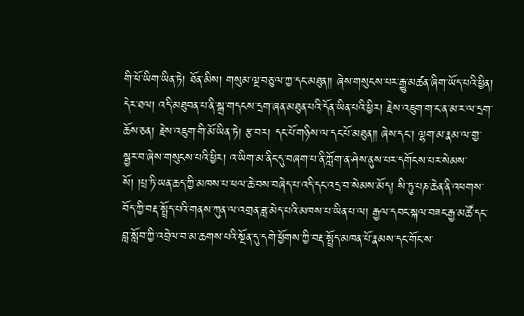གི་ཕོ་ཡིག་ཡིན་ཏེ། ཐོན་མིས། གསུམ་ལྔ་བཅུ་ལ་ཀྱ་དང་མཐུན༎ ཞེས་གསུངས་པར་རྒྱུ་མཚན་ཞིག་ཡོད་པའི་ཕྱིན། དེར་ཐལ། འདི་མཐུབན་པ་ནི་སྒྲ་གདངས་དྲག་ཞན་མཐུན་པའི་དོན་ཡིན་པའི་ཕྱིར། རྗེས་འཇུག་ག་ང་ན་མ་ར་ལ་དྲག་ཆོས་ཅན། རྗེས་འཇུག་གི་མོ་ཡིན་ཏེ། རྩ་བར། དང་པོ་གཉིས་ལ་དང་པོ་མཐུན༎ ཞེས་དང་། ལྷག་མ་རྣམ་ལ་གྱ་སྦྱར་བ་ཞེས་གསུངས་པའི་ཕྱིར། འ་ཡིག་མ་ནིང་དུ་བཞག་པ་ནི་ཀློག་ན་ཤེས་ནུས་པར་དགོངས་པར་སེམས་སོ། །པྲ་ཏི་ཡན་ཆད་ཀྱི་མཁས་པ་ཕལ་ཆེ་བས་བཞེད་པ་འདི་དང་འདྲ་བ་སེམས་མོད། སི་ཏུ་པཎ་ཆེན་ནི་འཕགས་བོད་ཀྱི་བརྡ་སྤྲོད་པའི་གནས་ཀུན་ལ་འགྲན་ཟླ་མེད་པའི་མཁས་པ་ཡིན་པ་ལ། རྒྱལ་དབང་སྐལ་བཟང་རྒྱ་མཚོ་དང་བླ་སློབ་ཀྱི་འབྲེལ་བ་མ་ཆགས་པའི་སྔོན་དུ་དགེ་ཕྱོགས་ཀྱི་བརྡ་སྤྲོད་མཁན་པོ་རྣམས་དང་གོང་ས་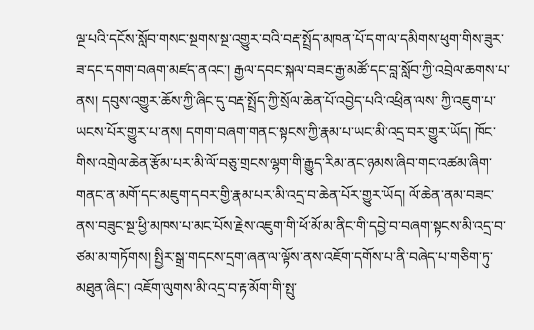ལྔ་པའི་དངོས་སློབ་གསང་སྔགས་སྔ་འགྱུར་བའི་བརྡ་སྤྲོད་མཁན་པོ་དག་ལ་དམིགས་ཕུག་གིས་ཟུར་ཟ་དང་དགག་བཞག་མཛད་ནའང་། རྒྱལ་དབང་སྐལ་བཟང་རྒྱ་མཚོ་དང་བླ་སློབ་ཀྱི་འབྲེལ་ཆགས་པ་ནས། དབུས་འགྱུར་ཆོས་ཀྱི་ཞིང་དུ་བརྡ་སྤྲོད་ཀྱི་སྲོལ་ཆེན་པོ་འབྱེད་པའི་འཕྲིན་ལས་ ཀྱི་འཇུག་པ་ཡངས་པོར་གྱུར་པ་ནས། དགག་བཞག་གནང་སྟངས་ཀྱི་རྣམ་པ་ཡང་མི་འདྲ་བར་གྱུར་ཡོད། ཁོང་གིས་འགྲེལ་ཆེན་རྩོམ་པར་མི་ལོ་བཅུ་གྲངས་ལྷག་གི་རྒྱུད་རིམ་ནང་ཉམས་ཞིབ་གང་འཚམ་ཞིག་གནང་ན་མགོ་དང་མཇུག་དབར་གྱི་རྣམ་པར་མི་འདྲ་བ་ཆེན་པོར་གྱུར་ཡོད། ལོ་ཆེན་ནམ་བཟང་ནས་བཟུང་སྔ་ཕྱི་མཁས་པ་མང་པོས་རྗེས་འཇུག་གི་ཕོ་མོ་མ་ནིང་གི་དབྱེ་བ་བཞག་སྟངས་མི་འདྲ་བ་ཙམ་མ་གཏོགས། སྤྱིར་སྒྲ་གདངས་དྲག་ཞན་ལ་ལྟོས་ནས་འཇོག་དགོས་པ་ནི་བཞེད་པ་གཅིག་ཏུ་མཐུན་ཞིང་། འཇོག་ལུགས་མི་འདྲ་བ་རྟ་མོག་གི་སྤུ་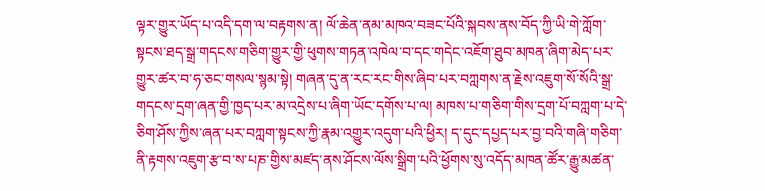ལྟར་གྱུར་ཡོད་པ་འདི་དག་ལ་བརྟགས་ན། ལོ་ཆེན་ནམ་མཁའ་བཟང་པོའི་སྐབས་ནས་བོད་ཀྱི་ཡི་གེ་ཀློག་སྟངས་ཐད་སྒྲ་གདངས་གཅིག་གྱུར་གྱི་ཕུགས་གཏན་འཁེལ་བ་དང་གདེང་འཇོག་ཐུབ་མཁན་ཞིག་མེད་པར་གྱུར་ཚར་བ་ཧ་ཅང་གསལ་སྙམ་སྟེ། གཞན་དུ་ན་རང་རང་གིས་ཞིབ་པར་བཀླགས་ན་རྗེས་འཇུག་སོ་སོའི་སྒྲ་གདངས་དྲག་ཞན་གྱི་ཁྱད་པར་མ་འདྲེས་པ་ཞིག་ཡོང་དགོས་པ་ལ། མཁས་པ་གཅིག་གིས་དྲག་པོ་བཀླག་པ་དེ་ཅིག་ཤོས་ཀྱིས་ཞན་པར་བཀླག་སྟངས་ཀྱི་རྣམ་འགྱུར་འདུག་པའི་ཕྱིར། ད་དུང་དཔྱད་པར་བྱ་བའི་གཞི་གཅིག་ནི་རྟགས་འཇུག་རྩ་བ་ས་པཎ་གྱིས་མཛད་ནས་ཤོངས་ལོས་སྒྲིག་པའི་ཕྱོགས་སུ་འདོད་མཁན་ཚོར་རྒྱུ་མཚན་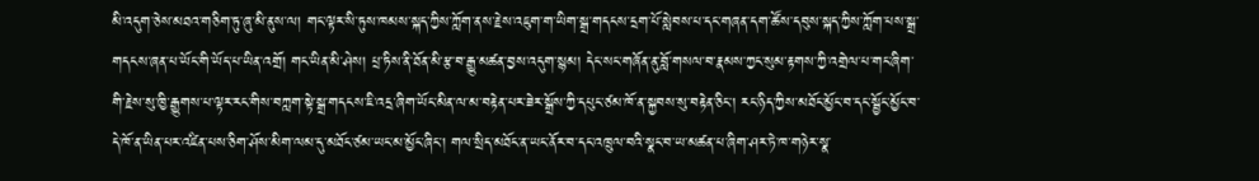མི་འདུག་ཅེས་མཐའ་གཅིག་ཏུ་ཞུ་མི་ནུས་ལ། གང་ལྟར་སི་ཏུས་ཁམས་སྐད་ཀྱིས་ཀློག་ནས་རྗེས་འཇུག་ག་ཡིག་སྒྲ་གདངས་དྲག་པོ་སླེབས་པ་དང་གཞན་དག་ཚོས་དབུས་སྐད་ཀྱིས་ཀློག་པས་སྒྲ་གདངས་ཞན་པ་ཡོང་གི་ཡོད་པ་ཡིན་འགྲོ། གང་ཡིན་མི་ཤེས། པྲ་ཏིས་ནི་ཐོན་མི་རྩ་བ་རྒྱུ་མཚན་བྱས་འདུག་སྙམ། དེང་སང་གཞོན་ནུ་བློ་གསལ་བ་རྣམས་ཀྱང་སུམ་རྟགས་ཀྱི་འགྲེལ་པ་གང་ཞིག་གི་རྗེས་སུ་ཁྱི་རྒྱུགས་པ་ལྟར་རང་གིས་བཀླག་སྟེ་སྒྲ་གདངས་ཇི་འདྲ་ཞིག་ཡོང་མིན་ལ་མ་བརྟེན་པར་ཟེར་སྒྲོས་ཀྱི་དཔུང་ཙམ་ཁོ་ན་སྐྱབས་སུ་བརྟེན་ཅིང་། རང་ཉིད་ཀྱིས་མཐོང་མྱོང་བ་དང་སྦྱོང་མྱོང་བ་དེ་ཁོ་ན་ཡིན་པར་འཛིན་པས་ཅིག་ཤོས་མིག་ལམ་དུ་མཐོང་ཙམ་ཡང་མ་མྱོང་ཞིང་། གལ་སྲིད་མཐོང་ན་ཡང་ནོར་བ་དང་འཁྲུལ་བའི་སྣང་བ་ཡ་མཚན་པ་ཞིག་ཤར་ཏེ་ཁ་གཉེར་སྣ་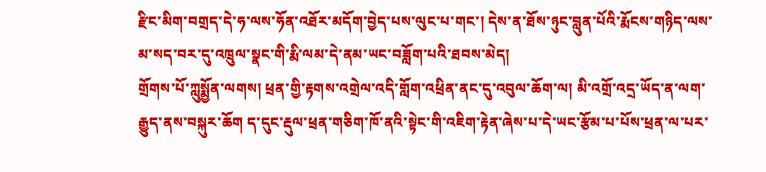རྫིང་མིག་བགྲད་དེ་ཧ་ལས་ཧོན་འཐོར་མདོག་བྱེད་པས་ལུང་པ་གང་། དེས་ན་ཐོས་ཉུང་བླུན་པོའི་རྨོངས་གཉིད་ལས་མ་སད་བར་དུ་འཁྲུལ་སྣང་གི་རྨི་ལམ་དེ་ནམ་ཡང་བཟློག་པའི་ཐབས་མེད།
གྲོགས་པོ་ཀླུསྨྱོན་ལགས། ཕྲན་གྱི་རྟགས་འགྲེལ་འདི་གློག་འཕྲིན་ནང་དུ་འབུལ་ཆོག་ལ། མི་འགྲོ་འདྲ་ཡོད་ན་ལག་རྒྱུད་ནས་བསྐུར་ཆོག ད་དུང་རྡུལ་ཕྲན་གཅིག་ཁོ་ནའི་སྟེང་གི་འཇིག་རྟེན་ཞེས་པ་དེ་ཡང་རྩོམ་པ་པོས་ཕྲན་ལ་པར་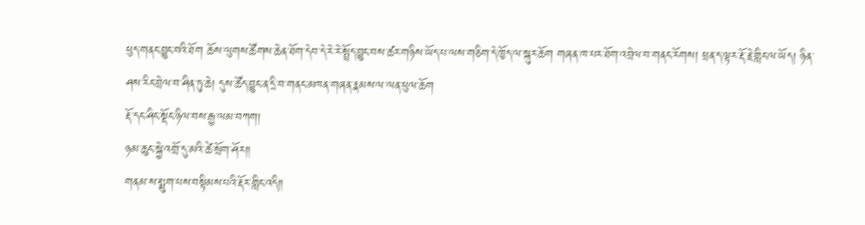ཕུད་གནང་བྱུང་བའི་ཐོག ཆོས་ལུགས་ཚོགས་ཆེན་ཐོག་དེབ་དེ་རེ་རེ་སྤྲོད་བྱུང་བས་ཚར་གཉིས་ཡོད་པ་ལས་གཅིག་དེ་ཁྱོད་ལ་སྐུར་ཆོག གཞན་ཁ་པར་ཐོག་འབྲེལ་བ་གནང་རོགས། ཕྲན་ད་ལྟར་རྡོ་རྗེ་གླིང་ལ་ཡོད། ཉིན་ཤས་རིང་བྲེལ་བ་ཤིན་ཏུ་ཆེ། དུས་ཚོད་བྱུང་ན་དྲི་བ་གནང་མཁན་གཞན་རྣམས་ལ་ལན་ཕུལ་ཆོག
རྡོ་དང་ཤིང་སྡོང་ཉིལ་བས་རྒྱ་ལམ་བཀག།
ཉམ་ཆུང་སྐྱེ་འགྲོ་དུ་མའི་ཚེ་སྲོག་ཤོར༎
གནམ་ས་སྨུག་པས་བསྟིམས་པའི་རྡོར་གླིང་འདི༎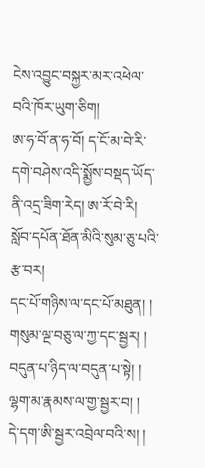ངེས་འབྱུང་བསྐྱར་མར་འཕེལ་བའི་ཁོར་ཡུག་ཅིག།
ཨ་ཧ་བོ་ན་ཧ་བོ། ད་ངོ་མ་བེ་རི་དགེ་བཤེས་འདི་སྨྱོས་བསྡད་ཡོད་ནི་འདྲ་ཟིག་རེད། ཨ་རོ་བེ་རི། སློབ་དཔོན་ཐོན་མིའི་སུམ་ཅུ་པའི་རྩ་བར།
དང་པོ་གཉིས་ལ་དང་པོ་མཐུན། །
གསུམ་ལྔ་བཅུ་ལ་ཀྱ་དང་སྦྱར། །
བདུན་པ་ཉིད་ལ་བདུན་པ་སྟེ། །
ལྷག་མ་རྣམས་ལ་གྱ་སྦྱར་བ། །
དེ་དག་ཨི་སྦྱར་འབྲེལ་བའི་ས། །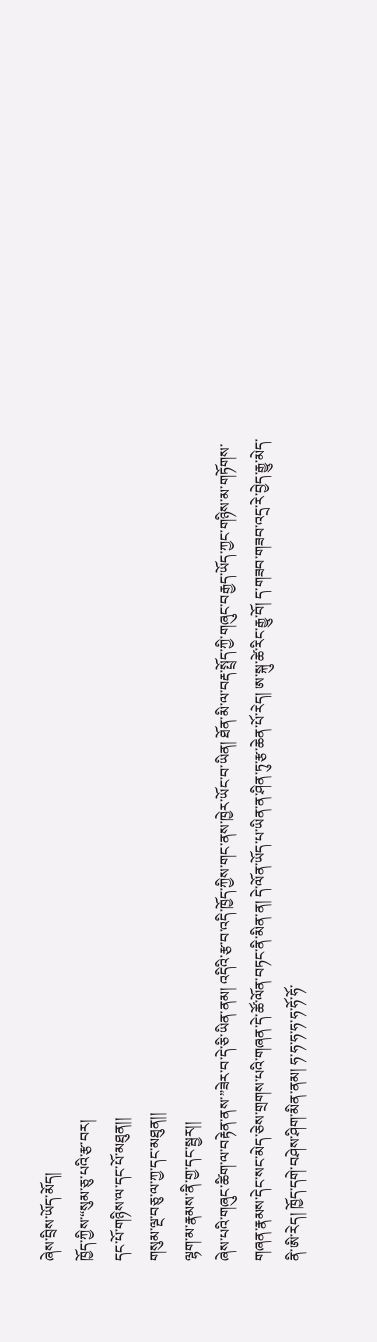ཞེས་བྲིས་ཡོད་མོད།
ཁྱོད་ཀྱིས་“སུམ་ཅུ་པའི་རྩ་བར།
དང་པོ་གཉིས་ལ་དང་པོ་མཐུན།།
གསུམ་ལྔ་བཅུ་ལ་ཀྱ་དང་མཐུན།།
ལྷག་མ་རྣམས་ནི་གྱ་དང་སྦྱར།།
ཞེས་པའི་གཞུང་ཚིག་ལ་བརྟེན་ནས་”ཟེར་བ་དེ་ཅི་ཡིན་ནམ། འདིའི་རྩ་བ་འདི་ཁྱོད་ཀྱིས་གང་ནས་ཁྱེར་ཡོང་བ་ཡིན། ཐོན་མི་ལ་བརྡ་སྤྲོད་ཀྱི་གཞུང་བརྒྱད་ཡོད་ཀྱང་གཉིས་མ་གཏོགས་གཞན་རྣམས་དེང་སང་མེད་ཅེས་གྲགས་པའི་གཞན་དེ་ཚོ་ལོན་བཏང་ནི་མིན་ན། དེ་ལོན་ཡོད་པ་ཡིན་ན་ཤིན་ཏུ་རྩ་ཆེན་པོ་རེད། ཨ་སྐུ་ཚེ་རིང་རྒྱུ་བོ། ད་གཟབ་གཟབ་འདྲ་རེ་བྱེད་རྒྱུ་མེད་ནི་ཨི་རེད། ཁྱོད་དགེ་བཤེས་ཤིག་མིན་ནམ། ཧ་ཧ་ཧ་ཧ་ཧ་ཧོ་ཧོ་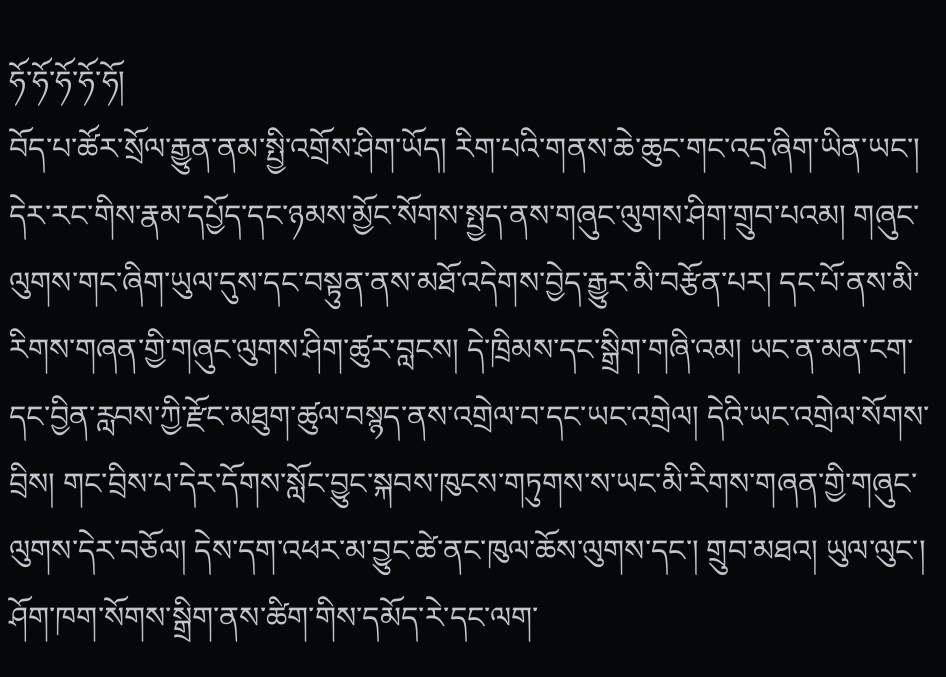ཧོ་ཧོ་ཧོ་ཧོ་ཧོ།
བོད་པ་ཚོར་སྲོལ་རྒྱུན་ནམ་སྤྱི་འགྲོས་ཤིག་ཡོད། རིག་པའི་གནས་ཆེ་ཆུང་གང་འདྲ་ཞིག་ཡིན་ཡང་། དེར་རང་གིས་རྣམ་དཔྱོད་དང་ཉམས་མྱོང་སོགས་སྤྱད་ནས་གཞུང་ལུགས་ཤིག་གྲུབ་པའམ། གཞུང་ལུགས་གང་ཞིག་ཡུལ་དུས་དང་བསྟུན་ནས་མཐོ་འདེགས་བྱེད་རྒྱུར་མི་བརྩོན་པར། དང་པོ་ནས་མི་རིགས་གཞན་གྱི་གཞུང་ལུགས་ཤིག་ཚུར་བླངས། དེ་ཁྲིམས་དང་སྒྲིག་གཞི་འམ། ཡང་ན་མན་ངག་དང་བྱིན་རླབས་ཀྱི་རྫོང་མཐུག་ཚུལ་བསྙད་ནས་འགྲེལ་བ་དང་ཡང་འགྲེལ། དེའི་ཡང་འགྲེལ་སོགས་བྲིས། གང་བྲིས་པ་དེར་དོགས་སློང་བྱུང་སྐབས་ཁུངས་གཏུགས་ས་ཡང་མི་རིགས་གཞན་གྱི་གཞུང་ལུགས་དེར་བཅོལ། དེས་དག་འཕར་མ་བྱུང་ཚེ་ནང་ཁུལ་ཆོས་ལུགས་དང་། གྲུབ་མཐའ། ཡུལ་ལུང་། ཤོག་ཁག་སོགས་སྒྲིག་ནས་ཚིག་གིས་དམོད་རེ་དང་ལག་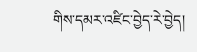གིས་དམར་འཛིང་བྱེད་རེ་བྱེད།